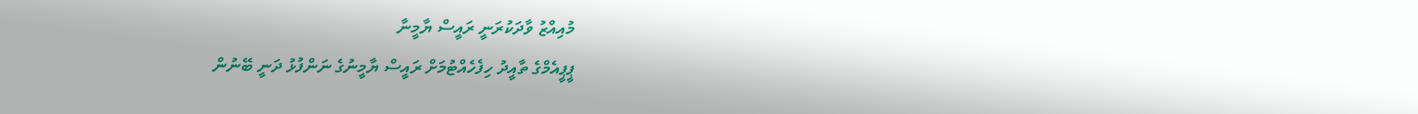މުއިއްޒު ވާދަކުރަނީ ރައީސް ޔާމީނާ
ޕީޕީއެމްގެ ތާއީދު ހިފެހެއްޓުމަށް ރައީސް ޔާމީނުގެ ނަންފުޅު ދަނީ ބޭނުން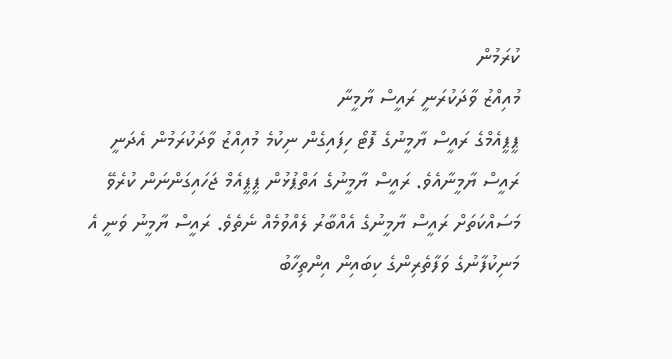ކުރަމުން
މުއިއްޒު ވާދަކުރަނީ ރައީސް ޔާމީނާ
ޕީޕީއެމްގެ ރައީސް ޔާމީނުގެ ފޮޓޯ ހިފައިގެން ނިކުމެ މުއިއްޒު ވާދަކުރަމުން އެދަނީ ރައީސް ޔާމީނާއެވެ. ރައީސް ޔާމީނުގެ އަތްޕުޅުން ޕީޕީއެމް ޖަހައިގަންނަން ކުރެވޭ މަސައްކަތަށް ރައީސް ޔާމީނުގެ އެއްބާރު ލެއްވުމެއް ނެތެވެ. ރައީސް ޔާމީނު ވަނީ އެ މަނިކުފާނުގެ ވަފާތެރިންގެ ކިބައިން އިންތިހާބު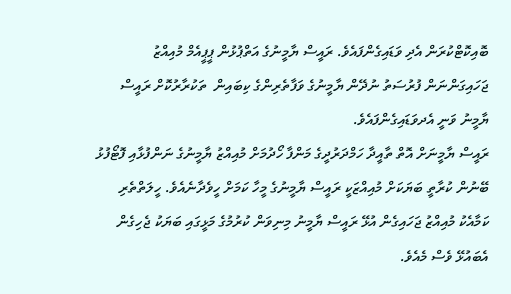ބޮއިކޮޓްކުރަން އެދި ވަޑައިގެންފައެވެ. ރައީސް ޔާމީނުގެ އަތްޕުޅުން ޕީޕީއެމް މުއިއްޒު ޖަހައިގަންނަން ފުރުސަތު ނުދޭން ޔާމީނުގެ ވަފާތެރިންގެ ކިބައިން  ތަކުރާރުކޮށް ރައީސް ޔާމީނު ވަނީ އެދވަޑައިގެންފައެވެ.
ރައީސް ޔާމީނަށް އޮތް ތާއީދާ ހަމްދަރުދީގެ މަންފާ ހޯދުމަށް މުއިއްޒު ޔާމީނުގެ ނަންފުޅާއި ފޮޓޯފުޅު ބޭނުން ކުރާތީ ބަޔަކަށް މުއިއްޒަކީ ރައީސް ޔާމީނުގެ މީހާ ކަމަށް ހީވެދާނެއެވެ. ހީލަތްތެރި ކަމާއެކު މުއިއްޒު ޖަހައިގެން އުޅޭ ރައީސް ޔާމީނު މިނިވަން ކުރުމުގެ މަޅީގައި ބަޔަކު ޖެހިގެން އެބައުޅޭ ވެސް މެއެވެ.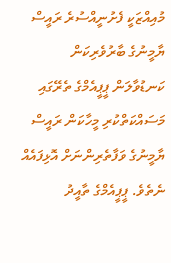މުއިއްޒަކީ ފެށުނީއްސުރެ ރައީސް ޔާމީނުގެ ބާރުވެރިކަން ކަނޑުވާލަން ޕީޕީއެމްގެ ތެރޭގައި މަސައްކަތްކުރި މީހާކަން ރައީސް ޔާމީނުގެ ވަފާތެރިންނަށް އޮޅިފައެއް ނެތެވެ. ޕީޕީއެމްގެ ތާއީދު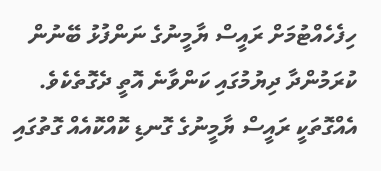ހިފެހެއްޓުމަށް ރައީސް ޔާމީނުގެ ނަންފުޅު ބޭނުން ކުރަމުންދާ ދިޔުމުގައި ކަންވާނެ އޮތީ ދެގޮތެކެވެ. އެއްގޮތަކީ ރައީސް ޔާމީނުގެ ގޮނޑި ކޮއްކޮއެއް ގޮތުގައި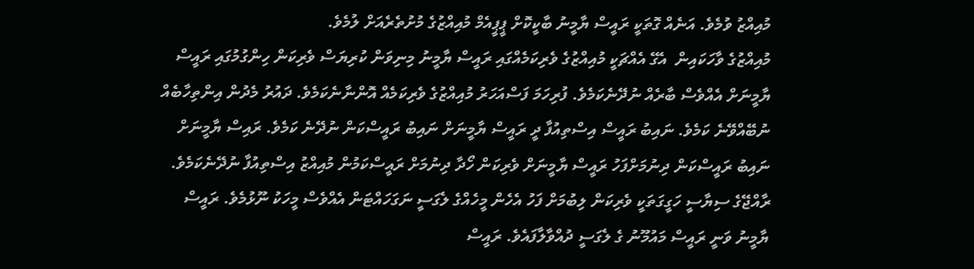މުއިއްޒު ވުމެވެ. އަނެއް ގޮތަކީ ރައީސް ޔާމީނު ބާކީކޮށް ޕީޕީއެމް މުއިއްޒުގެ މުށުތެރެއަށް ލުމެވެ.
މުއިއްޒުގެ ވާހަކައިން  އެގޭ އެއްޗަކީ މުއިއްޒުގެ ވެރިކަމެއްގައި ރައީސް ޔާމީނު މިނިވަން ކުރިޔަސް ވެރިކަން ހިންގުމުގައި ރައީސް ޔާމީނަށް އެއްވެސް ބާރެއް ނުދޭނެކަމެވެ. ފުރިހަމަ ފަސްއަހަރު މުއިއްޒުގެ ވެރިކަމެއް އޮންނާނެކަމެވެ. ދައުރު މެދުން އިންތިހާބެއް ނުބޭއްވޭނެ ކަމެވެ. ނައިބު ރައީސް އިސްތިއުފާ ދީ ރައީސް ޔާމީނަށް ނައިބު ރައީސްކަން ނުދޭނެ ކަމެވެ. ރައިސް ޔާމީނަށް ނައިބު ރައީސްކަން ދިނުމަށްފަހު ރައީސް ޔާމީނަށް ވެރިކަން ހޯދާ ދިނުމަށް ރައީސްކަމުން މުއިއްޒު އިސްތިއުފާ ނުދޭނެކަމެވެ.
ރާއްޖޭގެ ސިޔާސީ ހަގީގަތަކީ ވެރިކަން ލިބުމަށް ފަހު އެހެން މީހެއްގެ ލެގަސީ ނަގަހައްޓަން އެއްވެސް މީހަކު ނޫޅުމެވެ. ރައީސް ޔާމީނު ވަނީ ރައީސް މައުމޫނު ގެ ލެގަސީ ދުއްވާލާފައެވެ. ރައީސް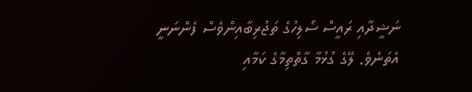ނަޝީދާއި ރައީސް ސޯލިހުގެ ތަޖުރިބާއިންވެސް ފެންނަނީ އެތަނެވެ. ލޭގެ ގުޅުމާ ގާތްތިމާގެ ކަމާއި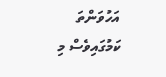އަހުވަންތަ ކަމުގައިވެސް މި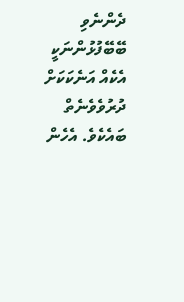ދެންނެވި ބޭބޭފުޅުންނަކީ އެކެއް އަނެކަކަށް ދުރުވެވެނެތް ބައެކެވެ. އެހެން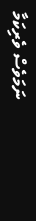ނަމަވެސް ވެރިކަމާ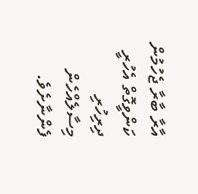އާރާ ބާރާ ޖެހުމުން ކަންވީގޮތް އެހުރީ ދިރިހުރި މިސާލެއްހެން ފެންނާށެވެ.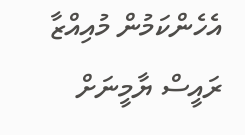އެހެންކަމުން މުއިއްޒާ ރައީސް ޔާމީނަށް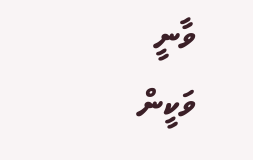ވާނީ ވަކީން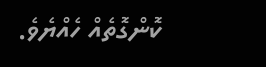ކޮންގޮތެއް ހެއްޔެވެ.